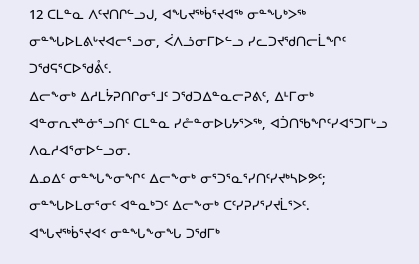12 ᑕᒪᓐᓇ ᐱᑦᔪᑎᒋᓪᓗᒍ, ᐊᖓᔪᖅᑳᕐᔪᐊᖅ ᓂᓐᖓᒃᐳᖅ ᓂᓐᖓᐅᒪᕕᒡᔪᐊᓕᕐᓗᓂ, ᐹᐱᓘᓂᒥᐅᓪᓗ ᓯᓚᑐᔪᖁᑎᓕᒫᖏᑦ ᑐᖁᕋᕐᑕᐅᖁᕔᑦ.
ᐃᓕᖕᓂᒃ ᐃᓱᒪᔮᕈᑎᒋᓂᕐᒧᑦ ᑐᖁᑐᐃᓐᓇᓕᕈᕕᑦ, ᐃᒻᒥᓂᒃ ᐊᓐᓂᕆᔪᓐᓃᕐᓗᑎᑦ ᑕᒪᓐᓇ ᓯᓔᓐᓂᐅᒐᔭᕐᐳᖅ, ᐊᑑᑎᖃᖏᑦᓯᐊᕐᑐᒥᒡᓗ ᐱᓇᓱᐊᕐᓂᐅᓪᓗᓂ.
ᐃᓄᐃᑦ ᓂᓐᖓᖕᓂᖏᑦ ᐃᓕᖕᓂᒃ ᓂᕐᑐᕐᓇᕐᓯᑎᑦᓯᔪᒃᓴᐅᕗᑦ; ᓂᓐᖓᐅᒪᓂᕐᓂᑦ ᐊᓐᓇᒃᑐᑦ ᐃᓕᖕᓂᒃ ᑕᑦᓯᕈᓯᕐᓯᔪᒫᕐᐳᑦ.
ᐊᖓᔪᖅᑳᕐᔪᐊᑉ ᓂᓐᖓᖕᓂᖓ ᑐᖁᒥᒃ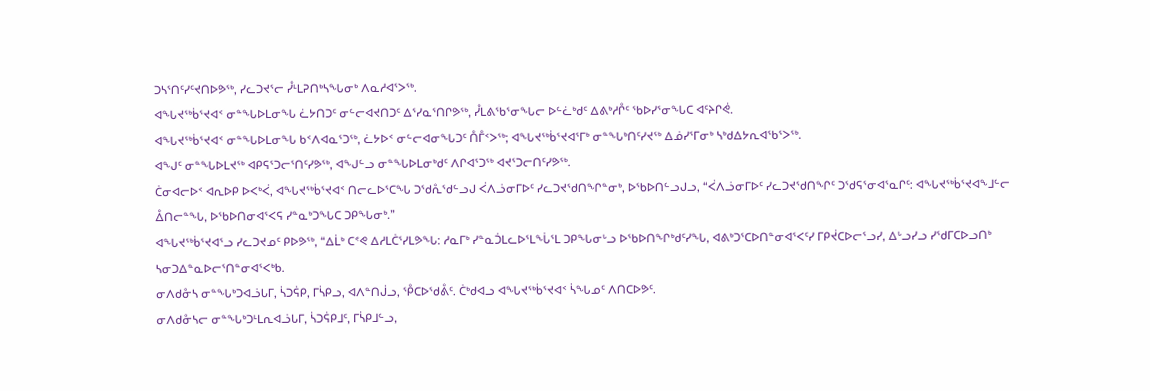ᑐᓴᕐᑎᑦᓯᑦᔪᑎᐅᕗᖅ, ᓯᓚᑐᔪᕐᓕ ᓮᒻᒪᕈᑎᒃᓴᖓᓂᒃ ᐱᓇᓱᐊᕐᐳᖅ.
ᐊᖓᔪᖅᑳᕐᔪᐊᑉ ᓂᓐᖓᐅᒪᓂᖓ ᓛᔭᑎᑐᑦ ᓂᓪᓕᐊᔪᑎᑐᑦ ᐃᕐᓯᓇᕐᑎᒋᕗᖅ, ᓮᒪᕕᖃᕐᓂᖓᓕ ᐅᓪᓛᒃᑯᑦ ᐃᕕᒃᓱᒊᑦ ᖃᐅᓯᕐᓂᖓᑕ ᐊᑦᔨᒋᕚ.
ᐊᖓᔪᖅᑳᕐᔪᐊᑉ ᓂᓐᖓᐅᒪᓂᖓ ᑲᑉᐱᐊᓇᕐᑐᖅ, ᓛᔭᐅᑉ ᓂᓪᓕᐊᓂᖓᑐᑦ ᑍᒤᑉᐳᖅ; ᐊᖓᔪᖅᑳᕐᔪᐊᕐᒥᒃ ᓂᓐᖓᒃᑎᑦᓯᔪᖅ ᐃᓅᓯᕐᒥᓂᒃ ᓴᒃᑯᐃᔭᕆᐊᖃᕐᐳᖅ.
ᐊᖑᑦ ᓂᓐᖓᐅᒪᔪᖅ ᐊᑭᕋᕐᑐᓕᕐᑎᑦᓯᕗᖅ, ᐊᖑᓪᓗ ᓂᓐᖓᐅᒪᓂᒃᑯᑦ ᐱᒋᐊᕐᑐᖅ ᐊᔪᕐᑐᓕᑎᑦᓯᕗᖅ.
ᑖᓂᐊᓕᐅᑉ ᐊᕆᐅᑭ ᐅᐸᒃᐹ, ᐊᖓᔪᖅᑳᕐᔪᐊᑉ ᑎᓕᓚᐅᕐᑕᖓ ᑐᖁᕅᖁᓪᓗᒍ ᐹᐱᓘᓂᒥᐅᑦ ᓯᓚᑐᔪᖁᑎᖏᓐᓂᒃ, ᐅᖃᐅᑎᓪᓗᒍᓗ, “ᐹᐱᓘᓂᒥᐅᑦ ᓯᓚᑐᔪᖁᑎᖏᑦ ᑐᖁᕋᕐᓂᐊᕐᓇᒋᑦ: ᐊᖓᔪᖅᑳᕐᔪᐊᖕᒧᓪᓕ ᐂᑎᓕᓐᖓ, ᐅᖃᐅᑎᓂᐊᕐᐸᕋ ᓯᓐᓇᒃᑐᖓᑕ ᑐᑭᖓᓂᒃ.”
ᐊᖓᔪᖅᑳᕐᔪᐊᕐᓗ ᓯᓚᑐᔪᓄᑦ ᑭᐅᕗᖅ, “ᐃᒫᒃ ᑕᕝᕙ ᐃᓱᒪᑖᕐᓯᒪᕗᖓ: ᓱᓇᒥᒃ ᓯᓐᓇᑑᒪᓚᐅᕐᒪᖔᕐᒪ ᑐᑭᖓᓂᒡᓗ ᐅᖃᐅᑎᖏᒃᑯᑦᓯᖓ, ᐊᕕᒃᑐᕐᑕᐅᑎᓐᓂᐊᕐᐸᑦᓯ ᒥᑭᔫᑕᐅᓕᕐᓗᓯ, ᐃᒡᓗᓯᓗ ᓯᖁᒥᑕᐅᓗᑎᒃ ᓴᓂᑐᐃᓐᓇᐅᓕᕐᑎᓐᓂᐊᕐᐸᒃᑲ.
ᓂᐱᑯᓁᓴ ᓂᓐᖓᒃᑐᐊᓘᒐᒥ, ᓵᑐᕌᑭ, ᒥᓵᑭᓗ, ᐊᐱᓐᑎᒎᓗ, ᕾᑕᐅᖁᕔᑦ. ᑖᒃᑯᐊᓗ ᐊᖓᔪᖅᑳᕐᔪᐊᑉ ᓵᖓᓄᑦ ᐱᑎᑕᐅᕗᑦ.
ᓂᐱᑯᓁᓴᓕ ᓂᓐᖓᒃᑐᒻᒪᕆᐊᓘᒐᒥ, ᓵᑐᕌᑭᒧᑦ, ᒥᓵᑭᒧᓪᓗ,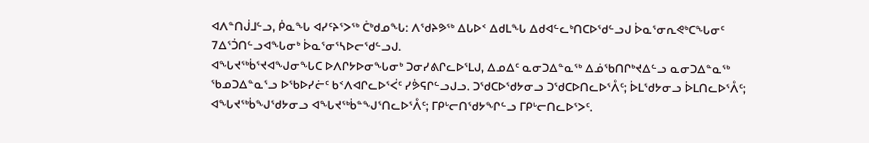ᐊᐱᓐᑎᒎᒧᓪᓗ, ᑮᓇᖓ ᐊᓯᑦᔨᕐᐳᖅ ᑖᒃᑯᓄᖓ: ᐱᖁᔨᕗᖅ ᐃᒐᐅᑉ ᐃᑯᒪᖓ ᐃᑯᐊᓪᓚᒃᑎᑕᐅᖁᓪᓗᒍ ᐆᓇᕐᓂᕆᕙᒃᑕᖓᓂᑦ 7ᐃᕐᑑᑎᓪᓗᐊᖓᓂᒃ ᐆᓇᕐᓂᕐᓴᐅᓕᖁᓪᓗᒍ.
ᐊᖓᔪᖅᑳᕐᔪᐊᖑᓂᖓᑕ ᐅᐱᒋᔭᐅᓂᖓᓂᒃ ᑐᓂᓯᕕᒋᓚᐅᕐᒪᒍ, ᐃᓄᐃᑦ ᓇᓂᑐᐃᓐᓇᖅ ᐃᓅᖃᑎᒋᒃᔪᐃᓪᓗ ᓇᓂᑐᐃᓐᓇᖅ ᖃᓄᑐᐃᓐᓇᕐᓗ ᐅᖃᐅᓯᓖᑦ ᑲᑉᐱᐊᒋᓚᐅᕐᐹᑦ ᓯᕘᕋᒋᓪᓗᒍᓗ. ᑐᖁᑕᐅᖁᔭᓂᓗ ᑐᖁᑕᐅᑎᓚᐅᕐᐰᑦ; ᐆᒪᖁᔭᓂᓗ ᐆᒪᑎᓚᐅᕐᐰᑦ; ᐊᖓᔪᖅᑳᖑᖁᔭᓂᓗ ᐊᖓᔪᖅᑳᓐᖑᕐᑎᓚᐅᕐᐰᑦ; ᒥᑭᒡᓕᑎᖁᔭᖏᓪᓗ ᒥᑭᒡᓕᑎᓚᐅᕐᐳᑦ.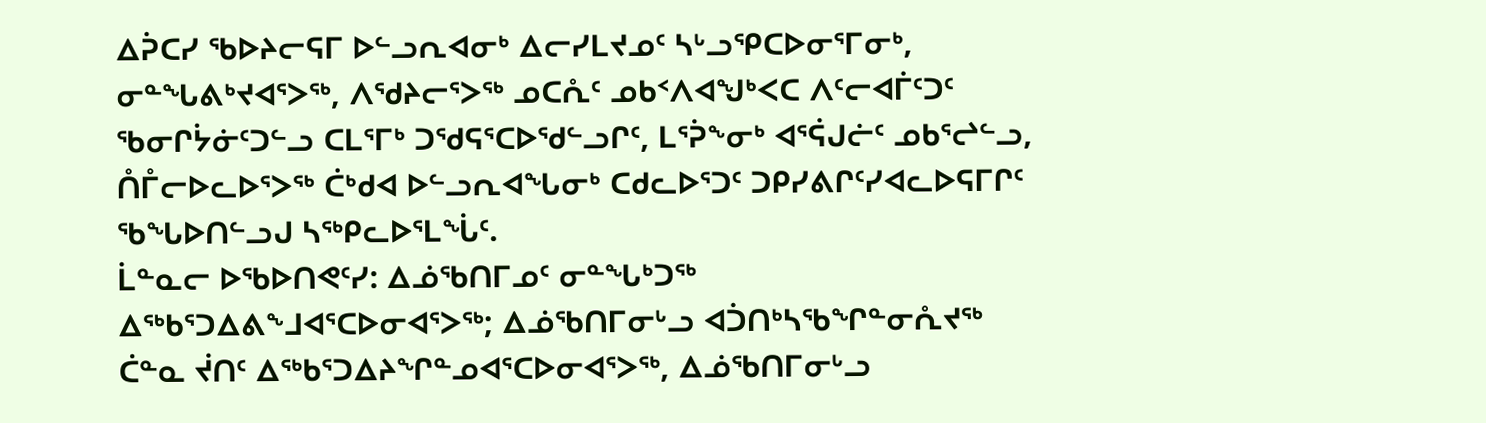ᐃᕉᑕᓯ ᖃᐅᔨᓕᕋᒥ ᐅᓪᓗᕆᐊᓂᒃ ᐃᓕᓯᒪᔪᓄᑦ ᓴᒡᓗᕿᑕᐅᓂᕐᒥᓂᒃ, ᓂᓐᖓᕕᒃᔪᐊᕐᐳᖅ, ᐱᖁᔨᓕᕐᐳᖅ ᓄᑕᕅᑦ ᓄᑲᑉᐱᐊᖑᒃᐸᑕ ᐱᑦᓕᐊᒦᑦᑐᑦ ᖃᓂᒋᔮᓃᑦᑐᓪᓗ ᑕᒪᕐᒥᒃ ᑐᖁᕋᕐᑕᐅᖁᓪᓗᒋᑦ, ᒪᕐᕉᖕᓂᒃ ᐊᕐᕌᒍᓖᑦ ᓄᑲᕐᖠᓪᓗ, ᑍᒤᓕᐅᓚᐅᕐᐳᖅ ᑖᒃᑯᐊ ᐅᓪᓗᕆᐊᖓᓂᒃ ᑕᑯᓚᐅᕐᑐᑦ ᑐᑭᓯᕕᒋᑦᓯᐊᓚᐅᕋᒥᒋᑦ ᖃᖓᐅᑎᓪᓗᒍ ᓴᖅᑭᓚᐅᕐᒪᖔᑦ.
ᒫᓐᓇᓕ ᐅᖃᐅᑎᕙᑦᓯ: ᐃᓅᖃᑎᒥᓄᑦ ᓂᓐᖓᒃᑐᖅ ᐃᖅᑲᕐᑐᐃᕕᖕᒧᐊᕐᑕᐅᓂᐊᕐᐳᖅ; ᐃᓅᖃᑎᒥᓂᒡᓗ ᐊᑑᑎᒃᓴᖃᖏᓐᓂᕅᔪᖅ ᑖᓐᓇ ᔫᑎᑦ ᐃᖅᑲᕐᑐᐃᔨᖏᓐᓄᐊᕐᑕᐅᓂᐊᕐᐳᖅ, ᐃᓅᖃᑎᒥᓂᒡᓗ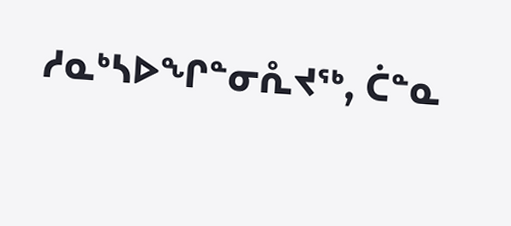ᓱᓇᒃᓴᐅᖏᓐᓂᕅᔪᖅ, ᑖᓐᓇ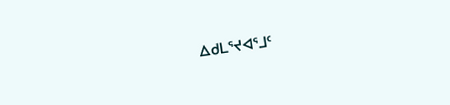ᐃᑯᒪᕐᔪᐊᕐᒧᑦ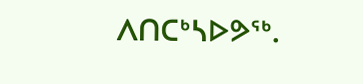ᐱᑎᑕᒃᓴᐅᕗᖅ.